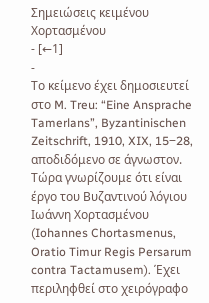Σημειώσεις κειμένου Χορτασμένου
- [←1]
-
Το κείμενο έχει δημοσιευτεί στο M. Treu: “Eine Ansprache Tamerlans”, Byzantinischen Zeitschrift, 1910, XIX, 15‒28, αποδιδόμενο σε άγνωστον. Τώρα γνωρίζουμε ότι είναι έργο του Βυζαντινού λόγιου Ιωάννη Χορτασμένου (Iohannes Chortasmenus, Oratio Timur Regis Persarum contra Tactamusem). Έχει περιληφθεί στο χειρόγραφο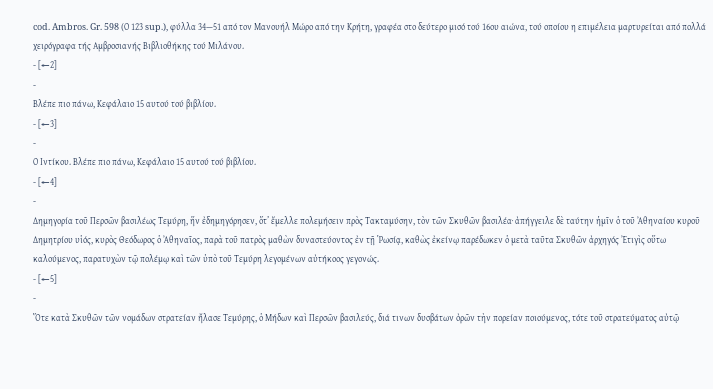cod. Ambros. Gr. 598 (Ο 123 sup.), φύλλα 34—51 από τον Μανουήλ Μώρο από την Κρήτη, γραφέα στο δεύτερο μισό τού 16ου αιώνα, τού οποίου η επιμέλεια μαρτυρείται από πολλά χειρόγραφα τής Αμβροσιανής Βιβλιοθήκης τού Μιλάνου.
- [←2]
-
Bλέπε πιο πάνω, Κεφάλαιο 15 αυτού τού βιβλίου.
- [←3]
-
Ο Ιντίκου. Βλέπε πιο πάνω, Κεφάλαιο 15 αυτού τού βιβλίου.
- [←4]
-
Δημηγορία τοῦ Περσῶν βασιλέως Τεμύρη, ἥν ἐδημηγόρησεν, ὅτ’ ἔμελλε πολεμήσειν πρὸς Τακταμύσην, τὸν τῶν Σκυθῶν βασιλέα· ἀπήγγειλε δὲ ταύτην ἡμῖν ὁ τοῦ Ἀθηναίου κυροῦ Δημητρίου υἱός, κυρὸς Θεόδωρος ὁ Ἀθηναῖος, παρὰ τοῦ πατρὸς μαθὼν δυναστεύοντος ἐν τῇ Ῥωσίᾳ, καθὼς ἐκείνῳ παρέδωκεν ὁ μετὰ ταῦτα Σκυθῶν ἀρχηγός Ἐτιγὶς οὕτω καλούμενος, παρατυχὼν τῷ πολέμῳ καὶ τῶν ὑπὸ τοῦ Τεμύρη λεγομένων αὐτήκοος γεγονώς.
- [←5]
-
Ὅτε κατὰ Σκυθῶν τῶν νομάδων στρατείαν ἤλασε Τεμύρης, ὁ Μήδων καὶ Περσῶν βασιλεύς, διά τινων δυσβάτων ὀρῶν τὴν πορείαν ποιούμενος, τότε τοῦ στρατεύματος αὐτῷ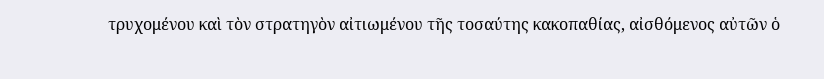τρυχομένου καὶ τὸν στρατηγὸν αἰτιωμένου τῆς τοσαύτης κακοπαθίας, αἰσθόμενος αὐτῶν ὁ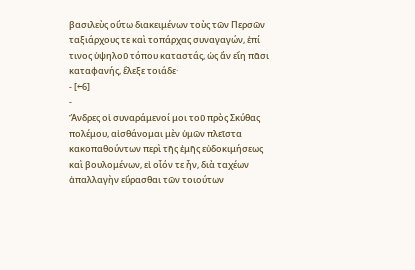βασιλεὺς οὕτω διακειμένων τοὺς τῶν Περσῶν ταξιάρχους τε καὶ τοπάρχας συναγαγών, ἐπί τινος ὑψηλοῦ τόπου καταστάς, ὡς ἄν εἴη πᾶσι καταφανής, ἔλεξε τοιάδε·
- [←6]
-
Ἄνδρες οἱ συναράμενοί μοι τοῦ πρὸς Σκύθας πολέμου, αἰσθάνομαι μὲν ὑμῶν πλεῖστα κακοπαθούντων περὶ τῆς ἐμῆς εὐδοκιμήσεως καὶ βουλομένων, εἰ οἷόν τε ἦν, διὰ ταχέων ἀπαλλαγὴν εὕρασθαι τῶν τοιούτων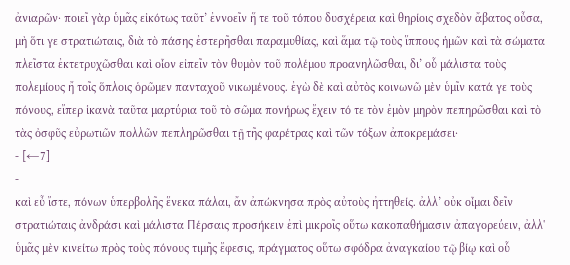ἀνιαρῶν· ποιεῖ γὰρ ὑμᾶς εἰκότως ταῦτ’ ἐννοεῖν ἥ τε τοῦ τόπου δυσχέρεια καὶ θηρίοις σχεδὸν ἄβατος οὖσα, μὴ ὅτι γε στρατιώταις, διὰ τὸ πάσης ἐστερῆσθαι παραμυθίας, καὶ ἅμα τῷ τοὺς ἵππους ἡμῶν καὶ τὰ σώματα πλεῖστα ἐκτετρυχῶσθαι καὶ οἷον εἰπεῖν τὸν θυμὸν τοῦ πολέμου προανηλῶσθαι, δι’ οὗ μάλιστα τοὺς πολεμίους ἤ τοῖς ὅπλοις ὁρῶμεν πανταχοῦ νικωμένους. ἐγὼ δὲ καὶ αὐτὸς κοινωνῶ μὲν ὑμῖν κατά γε τοὺς πόνους, εἴπερ ἱκανὰ ταῦτα μαρτύρια τοῦ τὸ σῶμα πονήρως ἔχειν τό τε τὸν ἐμὸν μηρὸν πεπηρῶσθαι καὶ τὸ τὰς ὀσφῦς εὐρωτιῶν πολλῶν πεπληρῶσθαι τῇ τῆς φαρέτρας καὶ τῶν τόξων ἀποκρεμάσει·
- [←7]
-
καὶ εὖ ἴστε, πόνων ὑπερβολῆς ἕνεκα πάλαι, ἄν ἀπώκνησα πρὸς αὐτοὺς ἠττηθείς. ἀλλ’ οὐκ οἶμαι δεῖν στρατιώταις ἀνδράσι καὶ μάλιστα Πέρσαις προσήκειν ἐπὶ μικροῖς οὕτω κακοπαθήμασιν ἀπαγορεύειν, ἀλλ' ὑμᾶς μὲν κινείτω πρὸς τοὺς πόνους τιμῆς ἔφεσις, πράγματος οὕτω σφόδρα ἀναγκαίου τῷ βίῳ καὶ οὗ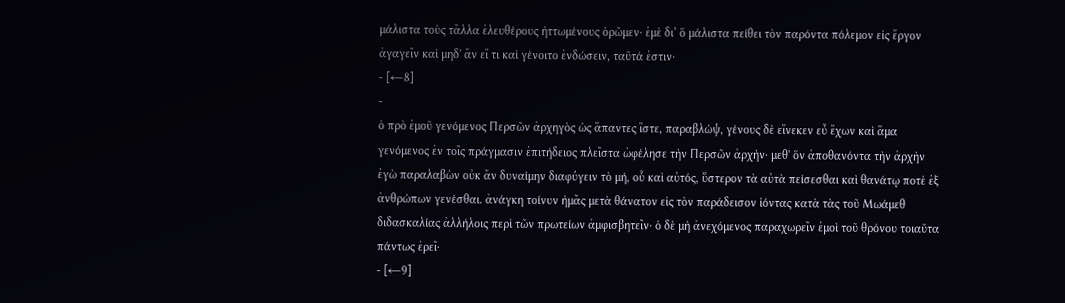μάλιστα τοὺς τἄλλα ἐλευθέρους ἡττωμένους ὁρῶμεν· ἐμὲ δι’ ὅ μάλιστα πείθει τὸν παρόντα πόλεμον εἰς ἔργον ἀγαγεῖν καὶ μηδ' ἄν εἴ τι καὶ γένοιτο ἐνδώσειν, ταῦτά ἐστιν·
- [←8]
-
ὁ πρὸ ἐμοῦ γενόμενος Περσῶν ἀρχηγὸς ὡς ἅπαντες ἴστε, παραβλώψ, γένους δὲ εἵνεκεν εὖ ἔχων καὶ ἅμα γενόμενος ἐν τοῖς πράγμασιν ἐπιτήδειος πλεῖστα ὠφέλησε τὴν Περσῶν ἀρχὴν· μεθ' ὅν ἀποθανόντα τὴν ἀρχὴν ἐγὼ παραλαβὼν οὐκ ἄν δυναίμην διαφύγειν τὸ μή, οὗ καὶ αὐτός, ὕστερον τὰ αὐτὰ πείσεσθαι καὶ θανάτῳ ποτὲ ἐξ ἀνθρώπων γενέσθαι. ἀνάγκη τοίνυν ἡμᾶς μετὰ θάνατον εἰς τὸν παράδεισον ἰόντας κατὰ τὰς τοῦ Μωάμεθ διδασκαλίας ἀλλήλοις περὶ τῶν πρωτείων ἀμφισβητεῖν· ὁ δὲ μὴ ἀνεχόμενος παραχωρεῖν ἐμοὶ τοῦ θρόνου τοιαῦτα πάντως ἐρεῖ·
- [←9]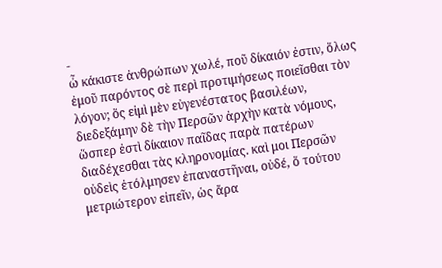-
ὦ κάκιστε ἀνθρώπων χωλέ, ποῦ δίκαιόν ἐστιν, ὅλως ἐμοῦ παρόντος σὲ περὶ προτιμήσεως ποιεῖσθαι τὸν λόγον; ὅς εἰμὶ μὲν εὐγενέστατος βασιλέων, διεδεξάμην δὲ τὴν Περσῶν ἀρχὴν κατὰ νόμους, ὥσπερ ἐστὶ δίκαιον παῖδας παρὰ πατέρων διαδέχεσθαι τὰς κληρονομίας. καὶ μοι Περσῶν οὐδεὶς ἐτόλμησεν ἐπαναστῆναι, οὐδέ, ὅ τούτου μετριώτερον εἰπεῖν, ὡς ἄρα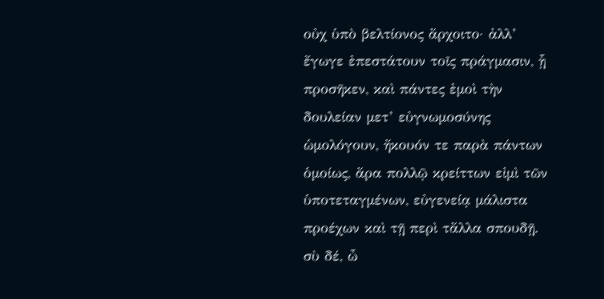οὐχ ὑπὸ βελτίονος ἄρχοιτο· ἀλλ’ ἔγωγε ἐπεστάτουν τοῖς πράγμασιν, ᾗ προσῆκεν, καὶ πάντες ἐμοὶ τὴν δουλείαν μετ’ εὐγνωμοσύνης ὡμολόγουν, ἤκουόν τε παρὰ πάντων ὁμοίως, ἄρα πολλῷ κρείττων εἰμὶ τῶν ὑποτεταγμένων, εὐγενείᾳ μάλιστα προέχων καὶ τῇ περὶ τἄλλα σπουδῇ. σὺ δέ, ὦ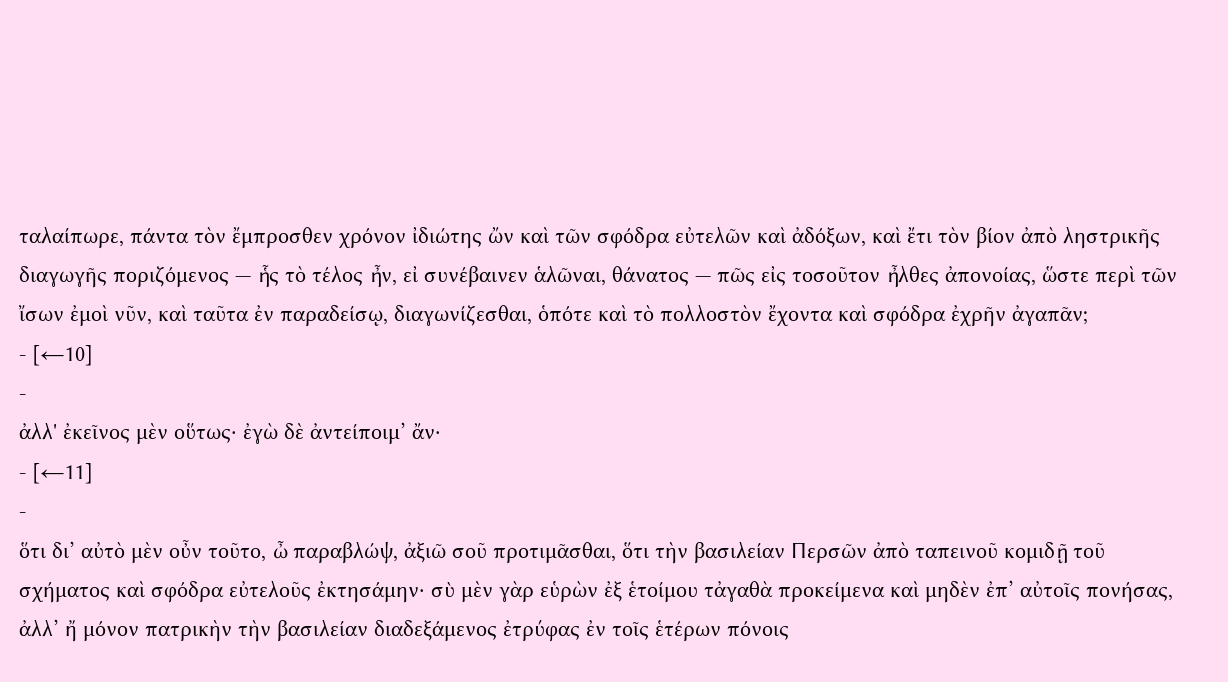ταλαίπωρε, πάντα τὸν ἔμπροσθεν χρόνον ἰδιώτης ὤν καὶ τῶν σφόδρα εὐτελῶν καὶ ἀδόξων, καὶ ἔτι τὸν βίον ἀπὸ ληστρικῆς διαγωγῆς ποριζόμενος — ἧς τὸ τέλος ἦν, εἰ συνέβαινεν ἁλῶναι, θάνατος — πῶς εἰς τοσοῦτον ἦλθες ἀπονοίας, ὥστε περὶ τῶν ἴσων ἐμοὶ νῦν, καὶ ταῦτα ἐν παραδείσῳ, διαγωνίζεσθαι, ὁπότε καὶ τὸ πολλοστὸν ἔχοντα καὶ σφόδρα ἐχρῆν ἀγαπᾶν;
- [←10]
-
ἀλλ' ἐκεῖνος μὲν οὕτως· ἐγὼ δὲ ἀντείποιμ’ ἄν·
- [←11]
-
ὅτι δι’ αὐτὸ μὲν οὖν τοῦτο, ὦ παραβλώψ, ἀξιῶ σοῦ προτιμᾶσθαι, ὅτι τὴν βασιλείαν Περσῶν ἀπὸ ταπεινοῦ κομιδῇ τοῦ σχήματος καὶ σφόδρα εὐτελοῦς ἐκτησάμην· σὺ μὲν γὰρ εὑρὼν ἐξ ἑτοίμου τἀγαθὰ προκείμενα καὶ μηδὲν ἐπ’ αὐτοῖς πονήσας, ἀλλ’ ἤ μόνον πατρικὴν τὴν βασιλείαν διαδεξάμενος ἐτρύφας ἐν τοῖς ἑτέρων πόνοις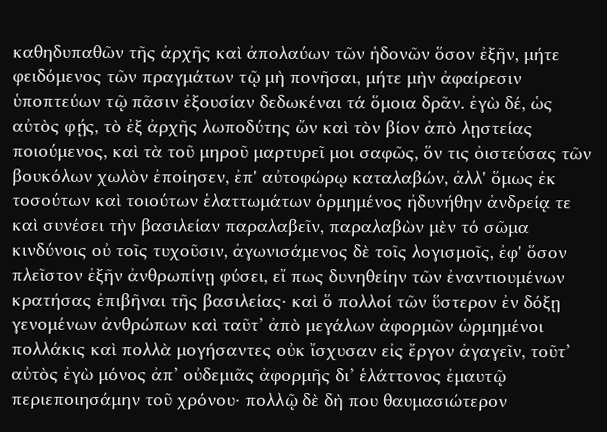καθηδυπαθῶν τῆς ἀρχῆς καὶ ἀπολαύων τῶν ἡδονῶν ὅσον ἐξῆν, μήτε φειδόμενος τῶν πραγμάτων τῷ μὴ πονῆσαι, μήτε μὴν ἀφαίρεσιν ὑποπτεύων τῷ πᾶσιν ἐξουσίαν δεδωκέναι τά ὅμοια δρᾶν. ἐγὼ δέ, ὡς αὐτὸς φῄς, τὸ ἐξ ἀρχῆς λωποδύτης ὤν καὶ τὸν βίον ἀπὸ λῃστείας ποιούμενος, καὶ τὰ τοῦ μηροῦ μαρτυρεῖ μοι σαφῶς, ὅν τις ὀιστεύσας τῶν βουκόλων χωλὸν ἐποίησεν, ἐπ' αὐτοφώρῳ καταλαβών, ἀλλ' ὅμως ἐκ τοσούτων καὶ τοιούτων ἑλαττωμάτων ὁρμημένος ἠδυνήθην ἀνδρείᾳ τε καὶ συνέσει τὴν βασιλείαν παραλαβεῖν, παραλαβὼν μὲν τό σῶμα κινδύνοις οὐ τοῖς τυχοῦσιν, ἀγωνισάμενος δὲ τοῖς λογισμοῖς, ἐφ' ὅσον πλεῖστον ἐξῆν ἀνθρωπίνῃ φύσει, εἴ πως δυνηθείην τῶν ἐναντιουμένων κρατήσας ἐπιβῆναι τῆς βασιλείας· καὶ ὅ πολλοί τῶν ὕστερον ἐν δόξῃ γενομένων ἀνθρώπων καὶ ταῦτ’ ἀπὸ μεγάλων ἀφορμῶν ὡρμημένοι πολλάκις καὶ πολλὰ μογήσαντες οὐκ ἴσχυσαν εἰς ἔργον ἀγαγεῖν, τοῦτ’ αὐτὸς ἐγὼ μόνος ἀπ’ οὐδεμιᾶς ἀφορμῆς δι’ ἑλάττονος ἐμαυτῷ περιεποιησάμην τοῦ χρόνου· πολλῷ δὲ δὴ που θαυμασιώτερον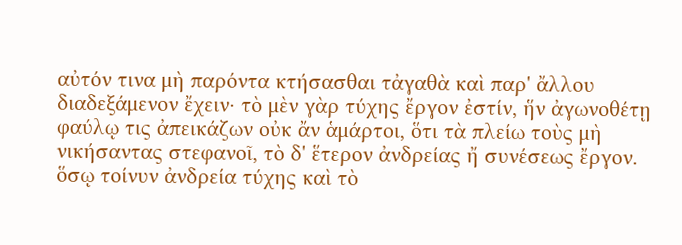αὐτόν τινα μὴ παρόντα κτήσασθαι τἀγαθὰ καὶ παρ' ἄλλου διαδεξάμενον ἔχειν· τὸ μὲν γὰρ τύχης ἔργον ἐστίν, ἥν ἀγωνοθέτῃ φαύλῳ τις ἀπεικάζων οὐκ ἄν ἁμάρτοι, ὅτι τὰ πλείω τοὺς μὴ νικήσαντας στεφανοῖ, τὸ δ' ἕτερον ἀνδρείας ἤ συνέσεως ἔργον. ὅσῳ τοίνυν ἀνδρεία τύχης καὶ τὸ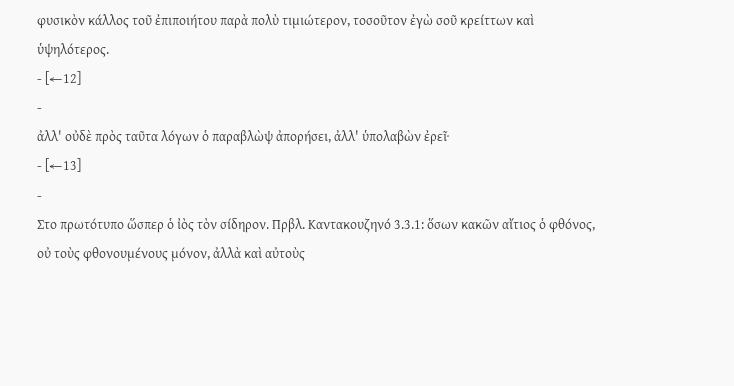φυσικὸν κάλλος τοῦ ἐπιποιήτου παρὰ πολὺ τιμιώτερον, τοσοῦτον ἐγὼ σοῦ κρείττων καὶ ὑψηλότερος.
- [←12]
-
ἀλλ' οὐδὲ πρὸς ταῦτα λόγων ὁ παραβλὼψ ἀπορήσει, ἀλλ' ὑπολαβὼν ἐρεῖ·
- [←13]
-
Στο πρωτότυπο ὥσπερ ὁ ἰὸς τὸν σίδηρον. Πρβλ. Καντακουζηνό 3.3.1: ὅσων κακῶν αἴτιος ὁ φθόνος, οὐ τοὺς φθονουμένους μόνον, ἀλλὰ καὶ αὐτοὺς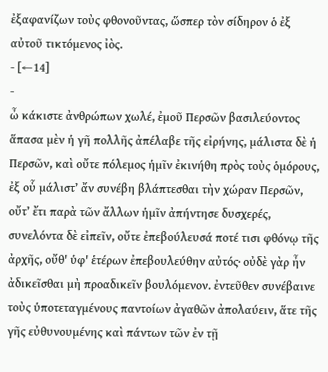ἐξαφανίζων τοὺς φθονοῦντας, ὥσπερ τὸν σίδηρον ὁ ἐξ αὐτοῦ τικτόμενος ἰὸς.
- [←14]
-
ὦ κάκιστε ἀνθρώπων χωλέ, ἐμοῦ Περσῶν βασιλεύοντος ἅπασα μὲν ἡ γῆ πολλῆς ἀπέλαβε τῆς εἰρήνης, μάλιστα δὲ ἡ Περσῶν, καὶ οὔτε πόλεμος ἡμῖν ἐκινήθη πρὸς τοὺς ὁμόρους, ἐξ οὗ μάλιστ’ ἄν συνέβη βλάπτεσθαι τὴν χώραν Περσῶν, οὔτ’ ἔτι παρὰ τῶν ἄλλων ἡμῖν ἀπήντησε δυσχερές, συνελόντα δὲ εἰπεῖν, οὔτε ἐπεβούλευσά ποτέ τισι φθόνῳ τῆς ἀρχῆς, οὔθ' ὑφ' ἑτέρων ἐπεβουλεύθην αὐτός· οὐδὲ γὰρ ἦν ἀδικεῖσθαι μὴ προαδικεῖν βουλόμενον. ἐντεῦθεν συνέβαινε τοὺς ὑποτεταγμένους παντοίων ἀγαθῶν ἀπολαύειν, ἅτε τῆς γῆς εὐθυνουμένης καὶ πάντων τῶν ἐν τῇ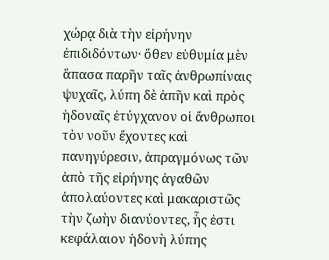χώρᾳ διὰ τὴν εἰρήνην ἐπιδιδόντων· ὅθεν εὐθυμία μὲν ἅπασα παρῆν ταῖς ἀνθρωπίναις ψυχαῖς, λύπη δὲ ἀπῆν καὶ πρὸς ἡδοναῖς ἐτύγχανον οἱ ἄνθρωποι τὸν νοῦν ἔχοντες καὶ πανηγύρεσιν, ἀπραγμόνως τῶν ἀπὸ τῆς εἰρήνης ἀγαθῶν ἀπολαύοντες καὶ μακαριστῶς τὴν ζωὴν διανύοντες, ἧς ἐστι κεφάλαιον ἡδονὴ λύπης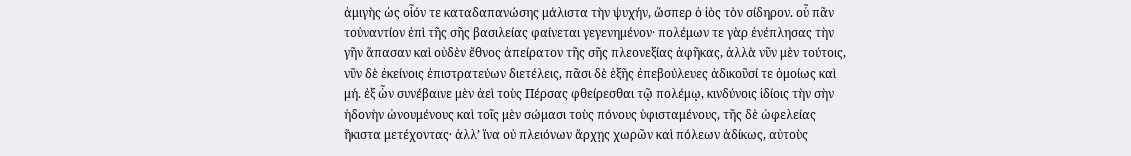ἀμιγὴς ὡς οἷόν τε καταδαπανώσης μάλιστα τὴν ψυχήν, ὥσπερ ὁ ἰὸς τὸν σίδηρον. οὗ πᾶν τοὐναντίον ἐπὶ τῆς σῆς βασιλείας φαίνεται γεγενημένον· πολέμων τε γὰρ ἐνέπλησας τὴν γῆν ἅπασαν καὶ οὐδὲν ἔθνος ἀπείρατον τῆς σῆς πλεονεξίας ἀφῆκας, ἀλλὰ νῦν μὲν τούτοις, νῦν δὲ ἐκείνοις ἐπιστρατεύων διετέλεις, πᾶσι δὲ ἑξῆς ἐπεβούλευες ἀδικοῦσί τε ὁμοίως καὶ μή. ἐξ ὧν συνέβαινε μὲν ἀεὶ τοὺς Πέρσας φθείρεσθαι τῷ πολέμῳ, κινδύνοις ἰδίοις τὴν σὴν ἡδονὴν ὠνουμένους καὶ τοῖς μὲν σώμασι τοὺς πόνους ὑφισταμένους, τῆς δὲ ὠφελείας ἥκιστα μετέχοντας· ἀλλ’ ἵνα οὐ πλειόνων ἄρχῃς χωρῶν καὶ πόλεων ἀδίκως, αὐτοὺς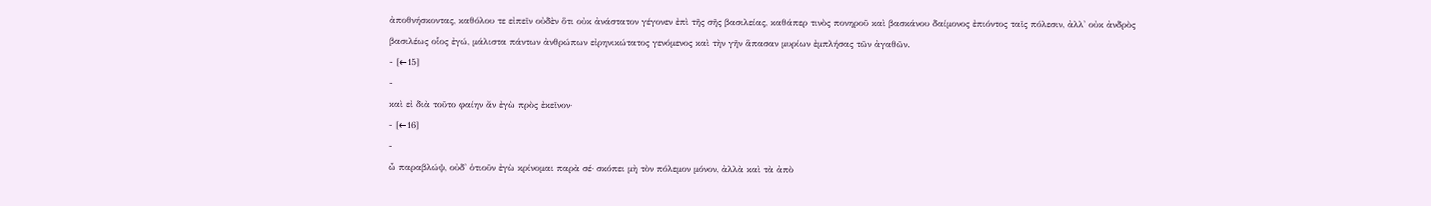ἀποθνήσκοντας, καθόλου τε εἰπεῖν οὐδὲν ὅτι οὐκ ἀνάστατον γέγονεν ἐπὶ τῆς σῆς βασιλείας, καθάπερ τινὸς πονηροῦ καὶ βασκάνου δαίμονος ἐπιόντος ταῖς πόλεσιν, ἀλλ' οὐκ ἀνδρὸς βασιλέως οἷος ἐγώ, μάλιστα πάντων ἀνθρώπων εἰρηνικώτατος γενόμενος καὶ τὴν γῆν ἅπασαν μυρίων ἐμπλήσας τῶν ἀγαθῶν.
- [←15]
-
καὶ εἰ διὰ τοῦτο φαίην ἄν ἐγὼ πρὸς ἐκεῖνον·
- [←16]
-
ὦ παραβλώψ, οὐδ' ὁτιοῦν ἐγὼ κρίνομαι παρὰ σέ· σκόπει μὴ τὸν πόλεμον μόνον, ἀλλὰ καὶ τὰ ἀπὸ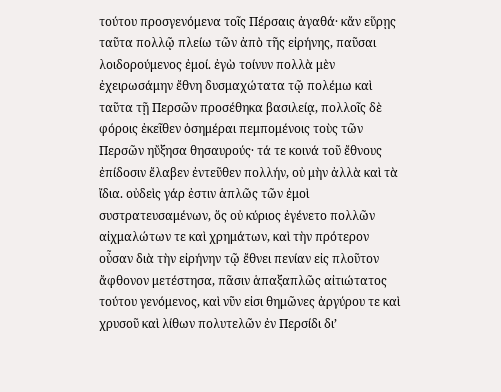τούτου προσγενόμενα τοῖς Πέρσαις ἀγαθά· κἄν εὕρῃς ταῦτα πολλῷ πλείω τῶν ἀπὸ τῆς εἰρήνης, παῦσαι λοιδορούμενος ἐμοί. ἐγὼ τοίνυν πολλὰ μὲν ἐχειρωσάμην ἔθνη δυσμαχώτατα τῷ πολέμω καὶ ταῦτα τῇ Περσῶν προσέθηκα βασιλείᾳ, πολλοῖς δὲ φόροις ἐκεῖθεν ὁσημέραι πεμπομένοις τοὺς τῶν Περσῶν ηὔξησα θησαυρούς· τά τε κοινά τοῦ ἔθνους ἐπίδοσιν ἔλαβεν ἐντεῦθεν πολλήν, οὐ μὴν ἀλλὰ καὶ τὰ ἴδια. οὐδεὶς γάρ ἐστιν ἁπλῶς τῶν ἐμοὶ συστρατευσαμένων, ὅς οὐ κύριος ἐγένετο πολλῶν αἰχμαλώτων τε καὶ χρημάτων, καὶ τὴν πρότερον οὖσαν διὰ τὴν εἰρήνην τῷ ἔθνει πενίαν εἰς πλοῦτον ἄφθονον μετέστησα, πᾶσιν ἁπαξαπλῶς αἰτιώτατος τούτου γενόμενος, καὶ νῦν εἰσι θημῶνες ἀργύρου τε καὶ χρυσοῦ καὶ λίθων πολυτελῶν ἐν Περσίδι δι’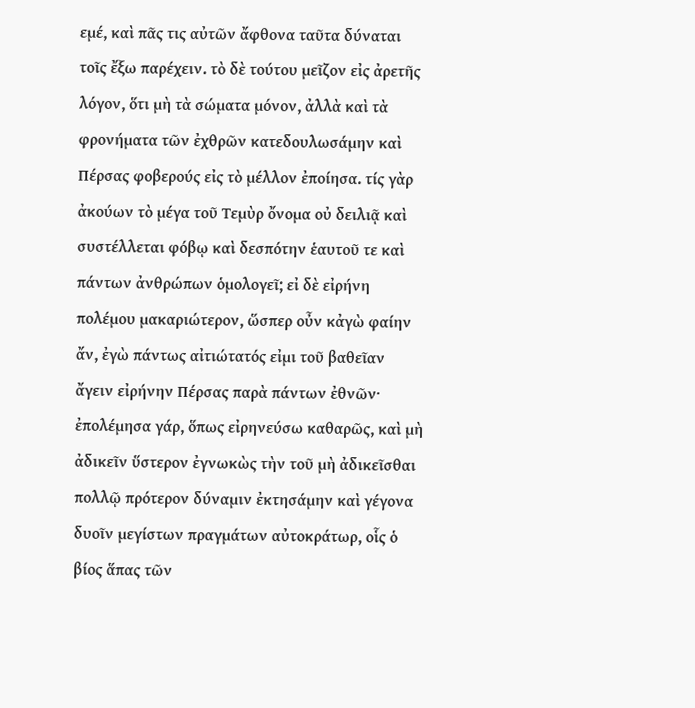εμέ, καὶ πᾶς τις αὐτῶν ἄφθονα ταῦτα δύναται τοῖς ἔξω παρέχειν. τὸ δὲ τούτου μεῖζον εἰς ἀρετῆς λόγον, ὅτι μὴ τὰ σώματα μόνον, ἀλλὰ καὶ τὰ φρονήματα τῶν ἐχθρῶν κατεδουλωσάμην καὶ Πέρσας φοβερούς εἰς τὸ μέλλον ἐποίησα. τίς γὰρ ἀκούων τὸ μέγα τοῦ Τεμὺρ ὄνομα οὐ δειλιᾷ καὶ συστέλλεται φόβῳ καὶ δεσπότην ἑαυτοῦ τε καὶ πάντων ἀνθρώπων ὁμολογεῖ; εἰ δὲ εἰρήνη πολέμου μακαριώτερον, ὥσπερ οὖν κἀγὼ φαίην ἄν, ἐγὼ πάντως αἰτιώτατός εἰμι τοῦ βαθεῖαν ἄγειν εἰρήνην Πέρσας παρὰ πάντων ἐθνῶν· ἐπολέμησα γάρ, ὅπως εἰρηνεύσω καθαρῶς, καὶ μὴ ἀδικεῖν ὕστερον ἐγνωκὼς τὴν τοῦ μὴ ἀδικεῖσθαι πολλῷ πρότερον δύναμιν ἐκτησάμην καὶ γέγονα δυοῖν μεγίστων πραγμάτων αὐτοκράτωρ, οἷς ὁ βίος ἅπας τῶν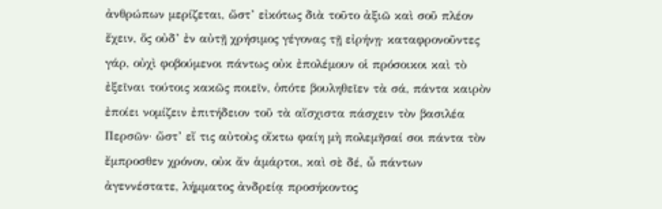ἀνθρώπων μερίζεται, ὥστ’ εἰκότως διὰ τοῦτο ἀξιῶ καὶ σοῦ πλέον ἔχειν, ὅς οὐδ’ ἐν αὐτῇ χρήσιμος γέγονας τῇ εἰρήνῃ· καταφρονοῦντες γάρ, οὐχὶ φοβούμενοι πάντως οὐκ ἐπολέμουν οἱ πρόσοικοι καὶ τὸ ἐξεῖναι τούτοις κακῶς ποιεῖν, ὁπότε βουληθεῖεν τὰ σά, πάντα καιρὸν ἐποίει νομίζειν ἐπιτήδειον τοῦ τὰ αἴσχιστα πάσχειν τὸν βασιλέα Περσῶν· ὥστ’ εἴ τις αὐτοὺς οἴκτω φαίη μὴ πολεμῆσαί σοι πάντα τὸν ἔμπροσθεν χρόνον, οὐκ ἄν ἁμάρτοι, καὶ σὲ δέ, ὦ πάντων ἀγεννέστατε, λήμματος ἀνδρείᾳ προσήκοντος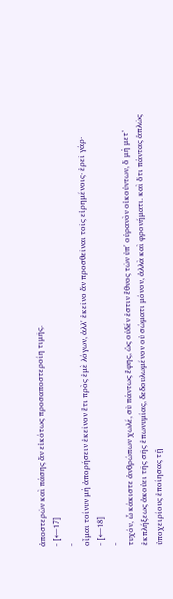ἀποστερῶν καὶ πάσης ἄν εἰκότως προσαποστεροίη τιμῆς.
- [←17]
-
οἶμαι τοίνυν μὴ ἀπορήσειν ἐκεῖνον ἔτι πρὸς ἐμὲ λόγων, ἀλλ' ἐκεῖνο ἄν προσθεῖναι τοῖς εἰρημένοις· ἐρεῖ γάρ·
- [←18]
-
τυχόν, ὦ κάκιστε ἀνθρώπων χωλέ, σὺ πάντως ἔφης, ὡς οὐδέν ἐστιν ἔθνος τῶν ὑπ' οὐρανὸν οἰκούντων, ὅ μὴ μετ’ ἐκπλήξεως ἀκούει τῆς σῆς ἐπωνυμίας, δεδουλωμένον οὐ σώματι μόνον, ἀλλὰ καὶ φρονήματι. καὶ ὅτι πάντας ἁπλῶς ὑποχειρίους ἐποίησας τῇ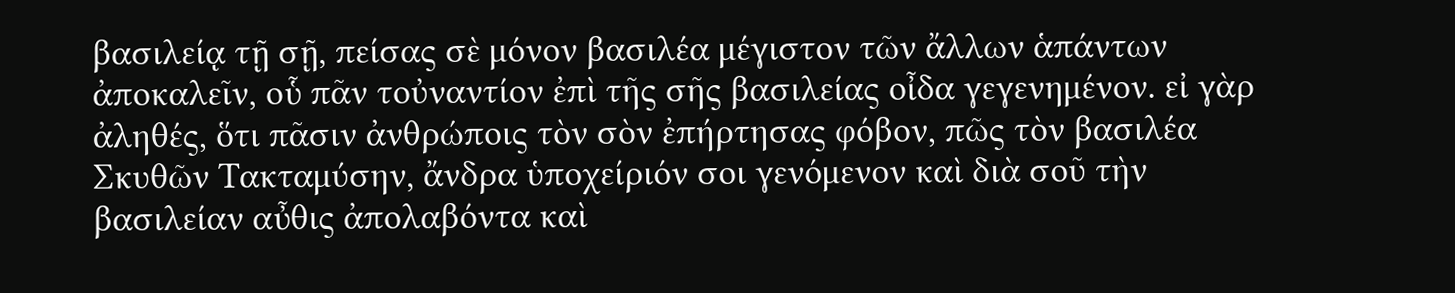βασιλείᾳ τῇ σῇ, πείσας σὲ μόνον βασιλέα μέγιστον τῶν ἄλλων ἁπάντων ἀποκαλεῖν, οὗ πᾶν τοὐναντίον ἐπὶ τῆς σῆς βασιλείας οἶδα γεγενημένον. εἰ γὰρ ἀληθές, ὅτι πᾶσιν ἀνθρώποις τὸν σὸν ἐπήρτησας φόβον, πῶς τὸν βασιλέα Σκυθῶν Τακταμύσην, ἄνδρα ὑποχείριόν σοι γενόμενον καὶ διὰ σοῦ τὴν βασιλείαν αὖθις ἀπολαβόντα καὶ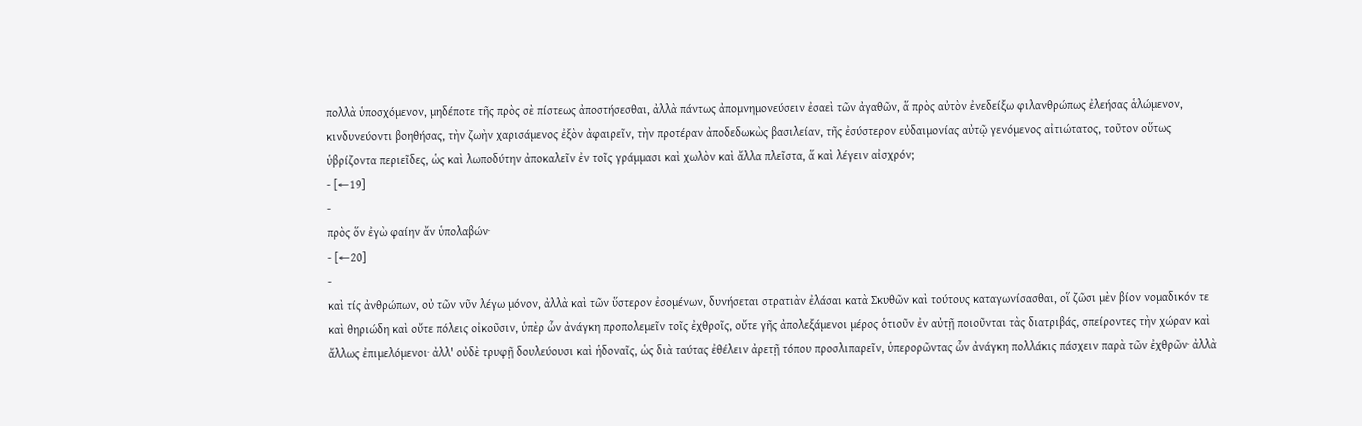πολλὰ ὑποσχόμενον, μηδέποτε τῆς πρὸς σὲ πίστεως ἀποστήσεσθαι, ἀλλὰ πάντως ἀπομνημονεύσειν ἐσαεὶ τῶν ἀγαθῶν, ἅ πρὸς αὐτὸν ἐνεδείξω φιλανθρώπως ἐλεήσας ἁλώμενον, κινδυνεύοντι βοηθήσας, τὴν ζωὴν χαρισάμενος ἐξὸν ἀφαιρεῖν, τὴν προτέραν ἀποδεδωκὼς βασιλείαν, τῆς ἐσύστερον εὐδαιμονίας αὐτῷ γενόμενος αἰτιώτατος, τοῦτον οὕτως ὑβρίζοντα περιεῖδες, ὡς καὶ λωποδύτην ἀποκαλεῖν ἐν τοῖς γράμμασι καὶ χωλὸν καὶ ἄλλα πλεῖστα, ἅ καὶ λέγειν αἰσχρόν;
- [←19]
-
πρὸς ὅν ἐγὼ φαίην ἄν ὑπολαβών·
- [←20]
-
καὶ τίς ἀνθρώπων, οὐ τῶν νῦν λέγω μόνον, ἀλλὰ καὶ τῶν ὕστερον ἐσομένων, δυνήσεται στρατιὰν ἐλάσαι κατὰ Σκυθῶν καὶ τούτους καταγωνίσασθαι, οἵ ζῶσι μὲν βίον νομαδικόν τε καὶ θηριώδη καὶ οὔτε πόλεις οἰκοῦσιν, ὑπὲρ ὧν ἀνάγκη προπολεμεῖν τοῖς ἐχθροῖς, οὔτε γῆς ἀπολεξάμενοι μέρος ὁτιοῦν ἐν αὐτῇ ποιοῦνται τὰς διατριβάς, σπείροντες τὴν χώραν καὶ ἄλλως ἐπιμελόμενοι· ἀλλ' οὐδὲ τρυφῇ δουλεύουσι καὶ ἡδοναῖς, ὡς διὰ ταύτας ἐθέλειν ἀρετῇ τόπου προσλιπαρεῖν, ὑπερορῶντας ὧν ἀνάγκη πολλάκις πάσχειν παρὰ τῶν ἐχθρῶν· ἀλλὰ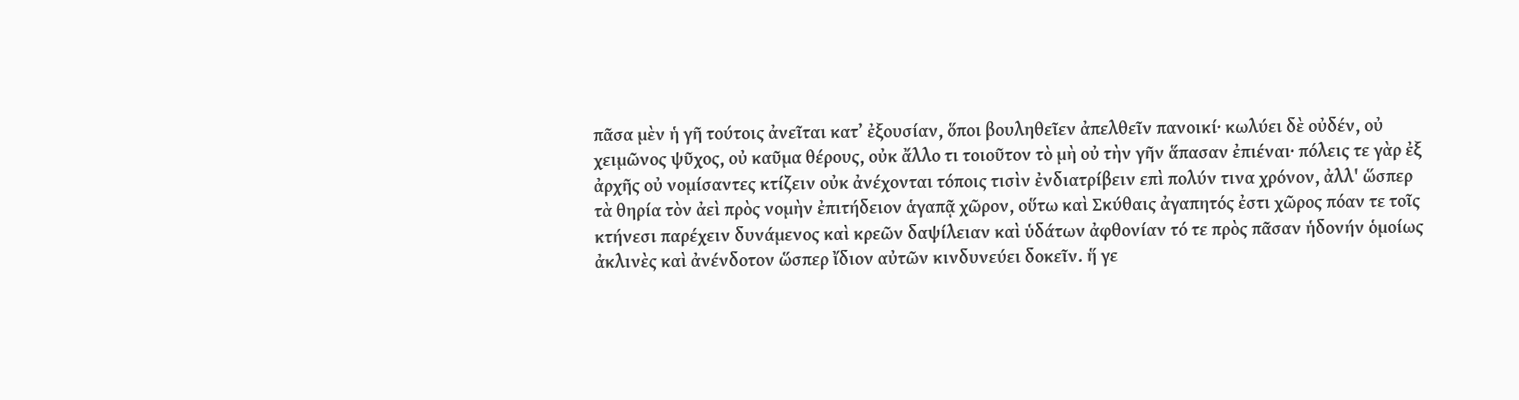πᾶσα μὲν ἡ γῆ τούτοις ἀνεῖται κατ’ ἐξουσίαν, ὅποι βουληθεῖεν ἀπελθεῖν πανοικί· κωλύει δὲ οὐδέν, οὐ χειμῶνος ψῦχος, οὐ καῦμα θέρους, οὐκ ἄλλο τι τοιοῦτον τὸ μὴ οὐ τὴν γῆν ἅπασαν ἐπιέναι· πόλεις τε γὰρ ἐξ ἀρχῆς οὐ νομίσαντες κτίζειν οὐκ ἀνέχονται τόποις τισὶν ἐνδιατρίβειν επὶ πολύν τινα χρόνον, ἀλλ' ὥσπερ τὰ θηρία τὸν ἀεὶ πρὸς νομὴν ἐπιτήδειον ἁγαπᾷ χῶρον, οὕτω καὶ Σκύθαις ἀγαπητός ἐστι χῶρος πόαν τε τοῖς κτήνεσι παρέχειν δυνάμενος καὶ κρεῶν δαψίλειαν καὶ ὑδάτων ἀφθονίαν τό τε πρὸς πᾶσαν ἡδονήν ὁμοίως ἀκλινὲς καὶ ἀνένδοτον ὥσπερ ἴδιον αὐτῶν κινδυνεύει δοκεῖν. ἥ γε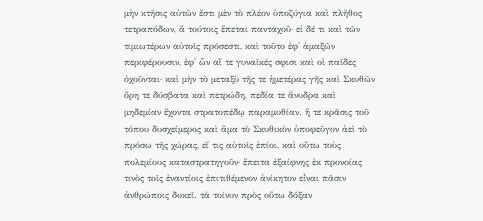μὴν κτῆσις αὐτῶν ἔστι μὲν τὸ πλέον ὑποζύγια καὶ πλῆθος τετραπόδων, ἅ τούτοις ἕπεται πανταχοῦ· εἰ δέ τι καὶ τῶν τιμιωτέρων αὐτοῖς πρόσεστι, καὶ τοῦτο ἐφ' ἁμαξῶν περιφέρουσιν, ἐφ' ὧν αἵ τε γυναῖκές σφισι καὶ οἱ παῖδες ὀχοῦνται· καὶ μὴν τὸ μεταξὺ τῆς τε ἡμετέρας γῆς καὶ Σκυθῶν ὄρη τε δύσβατα καὶ πετρώδη, πεδία τε ἄνυδρα καὶ μηδεμίαν ἔχοντα στρατοπέδῳ παραμυθίαν. ἥ τε κρᾶσις τοῦ τόπου δυσχείμερος καὶ ἅμα τὸ Σκυθικὸν ὑποφεῦγον ἀεὶ τὸ πρόσω τῆς χώρας, εἴ τις αὐτοῖς ἐπίοι, καὶ οὕτω τοὺς πολεμίους καταστρατηγοῦν· ἔπειτα ἐξαίφνης ἐκ προνοίας τινὸς τοῖς ἐναντίοις ἐπιτιθέμενον ἀνίκητον εἶναι πᾶσιν ἀνθρώποις δοκεῖ. τὰ τοίνυν πρὸς οὕτω δόξαν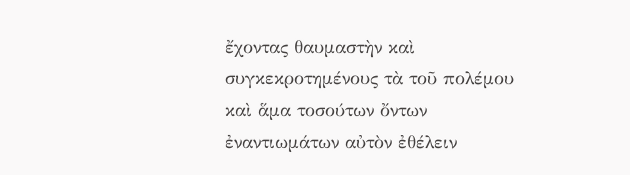ἔχοντας θαυμαστὴν καὶ συγκεκροτημένους τὰ τοῦ πολέμου καὶ ἅμα τοσούτων ὄντων ἐναντιωμάτων αὐτὸν ἐθέλειν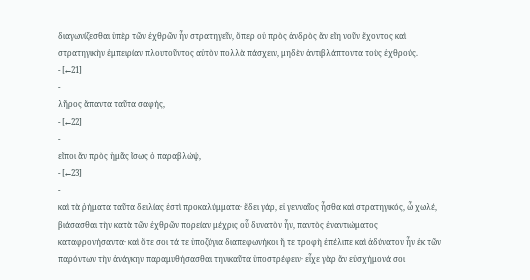διαγωνίζεσθαι ὑπὲρ τῶν ἐχθρῶν ἦν στρατηγεῖν, ὅπερ οὐ πρὸς ἀνδρὸς ἄν εἴη νοῦν ἔχοντος καὶ στρατηγικὴν ἐμπειρίαν πλουτοῦντος αὐτὸν πολλὰ πάσχειν, μηδὲν ἀντιβλάπτοντα τοὺς ἐχθρούς.
- [←21]
-
λῆρος ἅπαντα ταῦτα σαφής,
- [←22]
-
εἴποι ἄν πρὸς ἡμᾶς ἴσως ὁ παραβλώψ,
- [←23]
-
καὶ τὰ ῥήματα ταῦτα δειλίας ἐστὶ προκαλύμματα· ἔδει γάρ, εἰ γενναῖος ἦσθα καὶ στρατηγικός, ὦ χωλέ, βιάσασθαι τὴν κατὰ τῶν ἐχθρῶν πορείαν μέχρις οὗ δυνατὸν ἦν, παντὸς ἐναντιώματος καταφρονήσαντα· καὶ ὅτε σοι τά τε ὑποζύγια διαπεφωνήκοι ἥ τε τροφὴ ἐπέλιπε καὶ ἀδύνατον ἦν ἐκ τῶν παρόντων τὴν ἀνάγκην παραμυθήσασθαι τηνικαῦτα ὑποστρέφειν· εἶχε γὰρ ἄν εὐσχήμονά σοι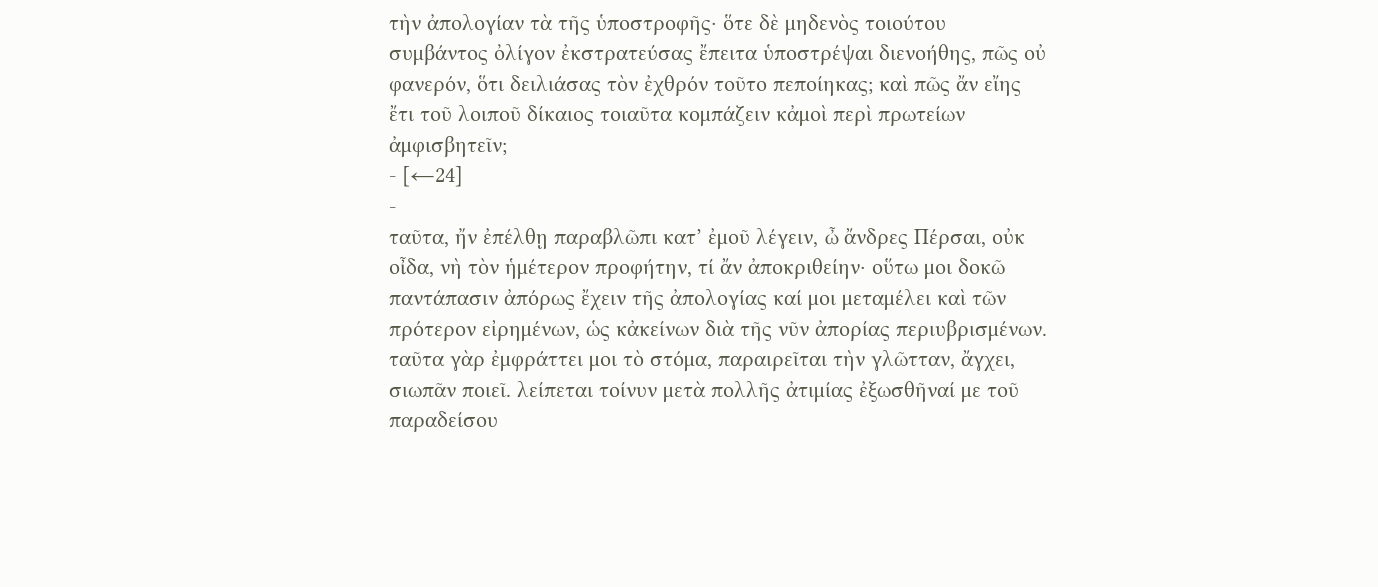τὴν ἀπολογίαν τὰ τῆς ὑποστροφῆς· ὅτε δὲ μηδενὸς τοιούτου συμβάντος ὀλίγον ἐκστρατεύσας ἔπειτα ὑποστρέψαι διενοήθης, πῶς οὐ φανερόν, ὅτι δειλιάσας τὸν ἐχθρόν τοῦτο πεποίηκας; καὶ πῶς ἄν εἴης ἔτι τοῦ λοιποῦ δίκαιος τοιαῦτα κομπάζειν κἀμοὶ περὶ πρωτείων ἀμφισβητεῖν;
- [←24]
-
ταῦτα, ἤν ἐπέλθῃ παραβλῶπι κατ’ ἐμοῦ λέγειν, ὦ ἄνδρες Πέρσαι, οὐκ οἶδα, νὴ τὸν ἡμέτερον προφήτην, τί ἄν ἀποκριθείην· οὕτω μοι δοκῶ παντάπασιν ἀπόρως ἔχειν τῆς ἀπολογίας καί μοι μεταμέλει καὶ τῶν πρότερον εἰρημένων, ὡς κἀκείνων διὰ τῆς νῦν ἀπορίας περιυβρισμένων. ταῦτα γὰρ ἐμφράττει μοι τὸ στόμα, παραιρεῖται τὴν γλῶτταν, ἄγχει, σιωπᾶν ποιεῖ. λείπεται τοίνυν μετὰ πολλῆς ἀτιμίας ἐξωσθῆναί με τοῦ παραδείσου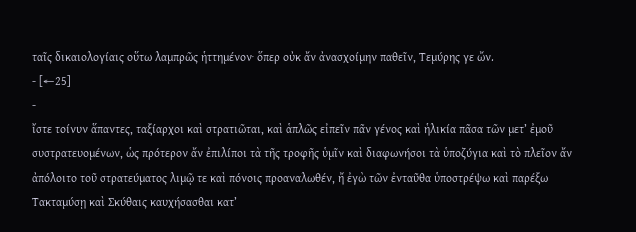ταῖς δικαιολογίαις οὕτω λαμπρῶς ἡττημένον· ὅπερ οὐκ ἄν ἀνασχοίμην παθεῖν, Τεμύρης γε ὤν.
- [←25]
-
ἴστε τοίνυν ἅπαντες, ταξίαρχοι καὶ στρατιῶται, καὶ ἁπλῶς εἰπεῖν πᾶν γένος καὶ ἡλικία πᾶσα τῶν μετ’ ἐμοῦ συστρατευομένων, ὡς πρότερον ἄν ἐπιλίποι τὰ τῆς τροφῆς ὑμῖν καὶ διαφωνήσοι τὰ ὑποζύγια καὶ τὸ πλεῖον ἄν ἀπόλοιτο τοῦ στρατεύματος λιμῷ τε καὶ πόνοις προαναλωθέν, ἤ ἐγὼ τῶν ἐνταῦθα ὑποστρέψω καὶ παρέξω Τακταμύσῃ καὶ Σκύθαις καυχήσασθαι κατ’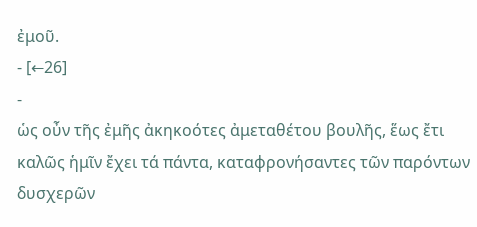ἐμοῦ.
- [←26]
-
ὡς οὖν τῆς ἐμῆς ἀκηκοότες ἀμεταθέτου βουλῆς, ἕως ἔτι καλῶς ἡμῖν ἔχει τά πάντα, καταφρονήσαντες τῶν παρόντων δυσχερῶν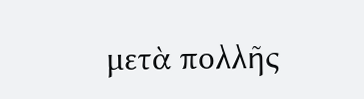μετὰ πολλῆς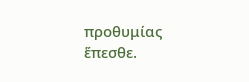προθυμίας ἕπεσθε.